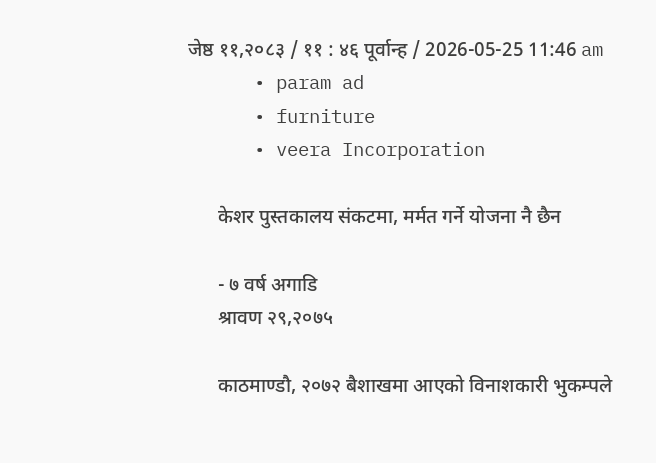जेष्ठ ११,२०८३ / ११ : ४६ पूर्वान्ह / 2026-05-25 11:46 am
      • param ad
      • furniture
      • veera Incorporation

      केशर पुस्तकालय संकटमा, मर्मत गर्ने योजना नै छैन

      - ७ वर्ष अगाडि
      श्रावण २९,२०७५

      काठमाण्डौ, २०७२ बैशाखमा आएको विनाशकारी भुकम्पले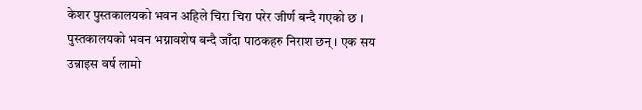केशर पुस्तकालयको भवन अहिले चिरा चिरा परेर जीर्ण बन्दै गएको छ । पुस्तकालयको भवन भग्नावशेष बन्दै जाँदा पाठकहरु निराश छन् । एक सय उन्नाइस वर्ष लामो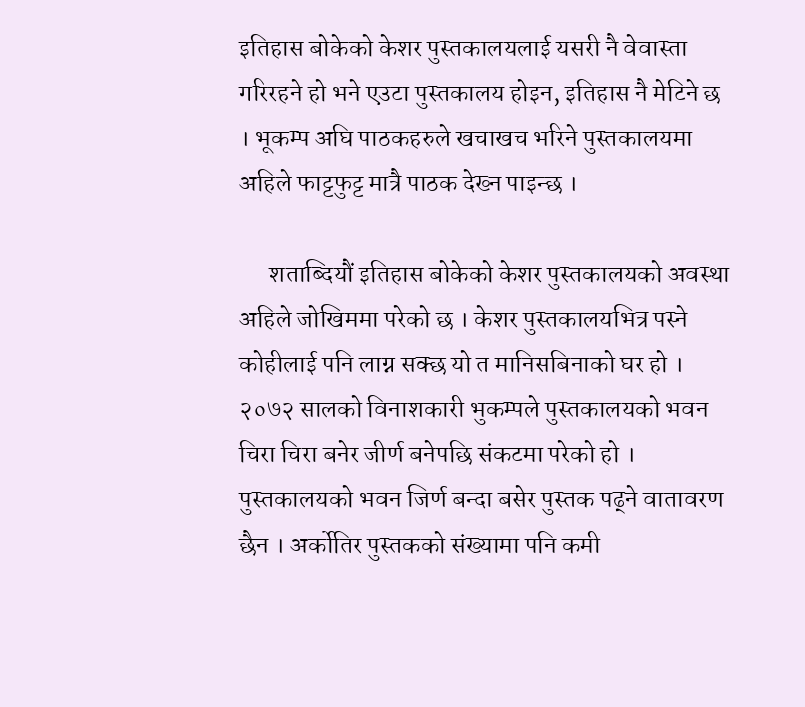इतिहास बोकेको केशर पुस्तकालयलाई यसरी नै वेवास्ता गरिरहने हो भने एउटा पुस्तकालय होइन, इतिहास नै मेटिने छ । भूकम्प अघि पाठकहरुले खचाखच भरिने पुस्तकालयमा अहिले फाट्टफुट्ट मात्रै पाठक देख्न पाइन्छ ।

      शताब्दियौं इतिहास बोकेको केशर पुस्तकालयको अवस्था अहिले जोखिममा परेको छ । केशर पुस्तकालयभित्र पस्ने कोहीलाई पनि लाग्न सक्छ यो त मानिसबिनाको घर हो । २०७२ सालको विनाशकारी भुकम्पले पुस्तकालयको भवन चिरा चिरा बनेर जीर्ण बनेपछि संकटमा परेको हो । पुस्तकालयको भवन जिर्ण बन्दा बसेर पुस्तक पढ्ने वातावरण छैन । अर्कोतिर पुस्तकको संख्यामा पनि कमी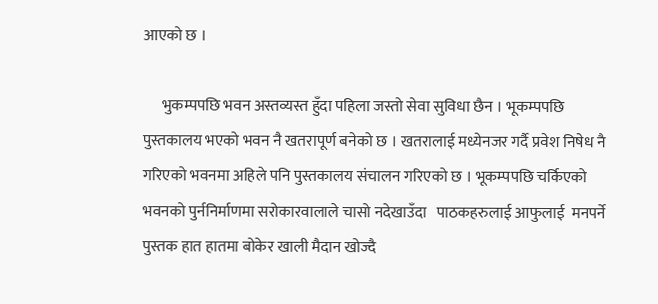आएको छ ।

      भुकम्पपछि भवन अस्तव्यस्त हुँदा पहिला जस्तो सेवा सुविधा छैन । भूकम्पपछि पुस्तकालय भएको भवन नै खतरापूर्ण बनेको छ । खतरालाई मध्येनजर गर्दै प्रवेश निषेध नै गरिएको भवनमा अहिले पनि पुस्तकालय संचालन गरिएको छ । भूकम्पपछि चर्किएको भवनको पुर्ननिर्माणमा सरोकारवालाले चासो नदेखाउँदा   पाठकहरुलाई आफुलाई  मनपर्ने पुस्तक हात हातमा बोकेर खाली मैदान खोज्दै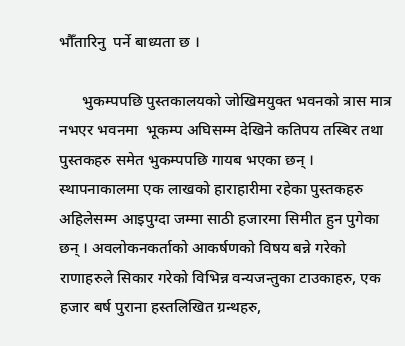भौँतारिनु  पर्ने बाध्यता छ ।

      भुकम्पपछि पुस्तकालयको जोखिमयुक्त भवनको त्रास मात्र नभएर भवनमा  भूकम्प अघिसम्म देखिने कतिपय तस्बिर तथा पुस्तकहरु समेत भुकम्पपछि गायब भएका छन् । स्थापनाकालमा एक लाखको हाराहारीमा रहेका पुस्तकहरु अहिलेसम्म आइपुग्दा जम्मा साठी हजारमा सिमीत हुन पुगेका छन् । अवलोकनकर्ताको आकर्षणको विषय बन्ने गरेको राणाहरुले सिकार गरेको विभिन्न वन्यजन्तुका टाउकाहरु, एक हजार बर्ष पुराना हस्तलिखित ग्रन्थहरु,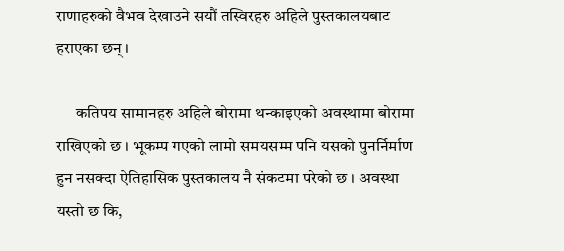राणाहरुको वैभव देखाउने सयौं तस्विरहरु अहिले पुस्तकालयबाट हराएका छन् ।

      कतिपय सामानहरु अहिले बोरामा थन्काइएको अवस्थामा बोरामा राखिएको छ । भूकम्प गएको लामो समयसम्म पनि यसको पुनर्निर्माण हुन नसक्दा ऐतिहासिक पुस्तकालय नै संकटमा परेको छ । अवस्था यस्तो छ कि,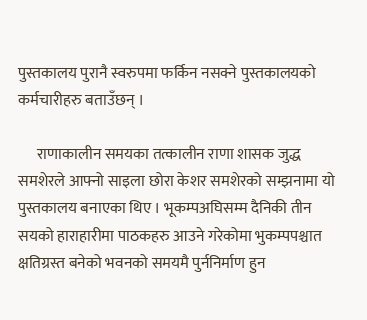पुस्तकालय पुरानै स्वरुपमा फर्किन नसक्ने पुस्तकालयको कर्मचारीहरु बताउँछन् ।

      राणाकालीन समयका तत्कालीन राणा शासक जुद्ध समशेरले आफ्नो साइला छोरा केशर समशेरको सम्झनामा यो पुस्तकालय बनाएका थिए । भूकम्पअघिसम्म दैनिकी तीन सयको हाराहारीमा पाठकहरु आउने गरेकोमा भुकम्पपश्चात क्षतिग्रस्त बनेको भवनको समयमै पुर्ननिर्माण हुन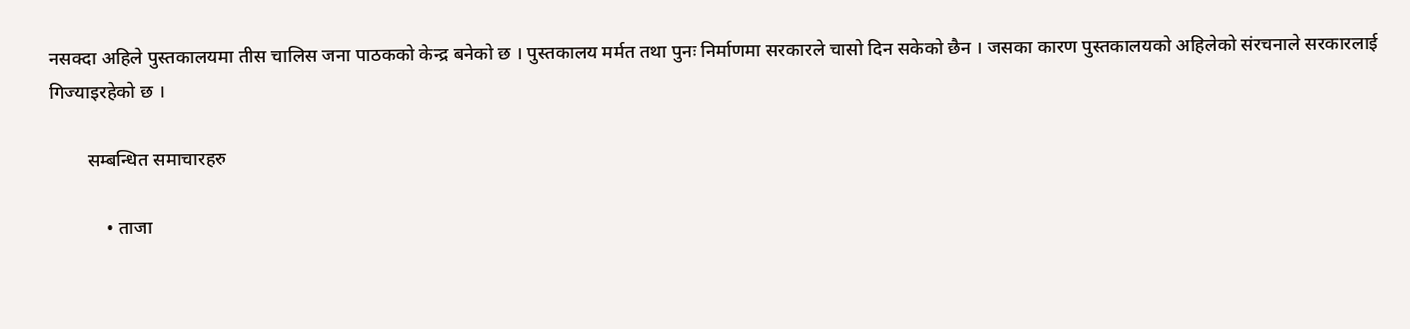नसक्दा अहिले पुस्तकालयमा तीस चालिस जना पाठकको केन्द्र बनेको छ । पुस्तकालय मर्मत तथा पुनः निर्माणमा सरकारले चासो दिन सकेको छैन । जसका कारण पुस्तकालयको अहिलेको संरचनाले सरकारलाई गिज्याइरहेको छ ।

        सम्बन्धित समाचारहरु

            • ताजा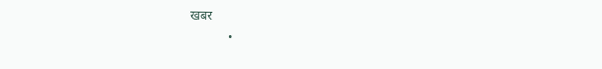खबर
            •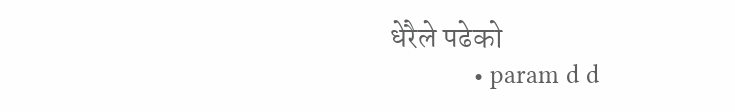धेरैले पढेको
            • param d d